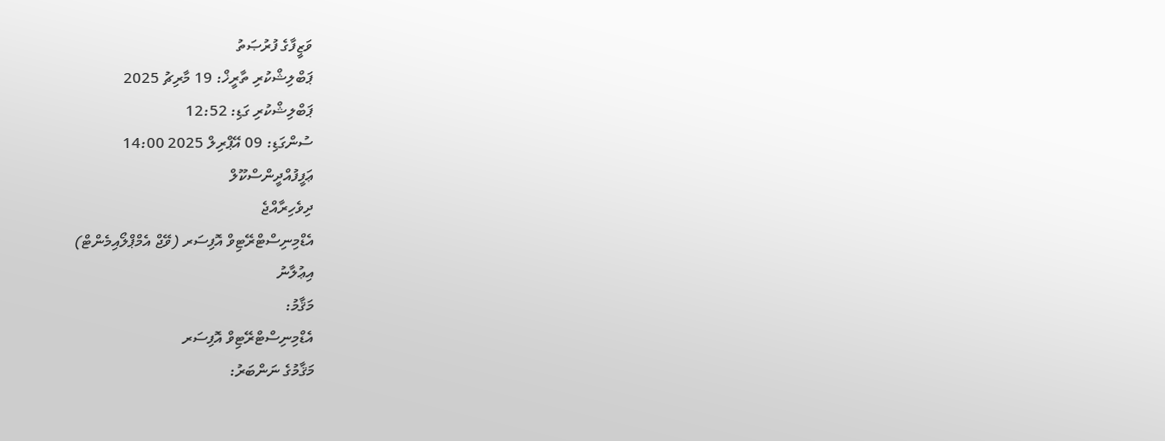ވަޒީފާގެ ފުރުޞަތު
ޕަބްލިޝްކުރި ތާރީޚް: 19 މާރިޗު 2025
ޕަބްލިޝްކުރި ގަޑި: 12:52
ސުންގަޑި: 09 އޭޕްރިލް 2025 14:00
ޢަފީފުއްދީންސްކޫލް
ދިވެހިރާއްޖެ
އެޑްމިނިސްޓްރޭޓިވް އޮފިސަރ (ވޭޖް އެމްޕްލޯއިމެންޓް)
އިޢުލާނު
މަޤާމު:
އެޑްމިނިސްޓްރޭޓިވް އޮފިސަރ
މަޤާމުގެ ނަންބަރު: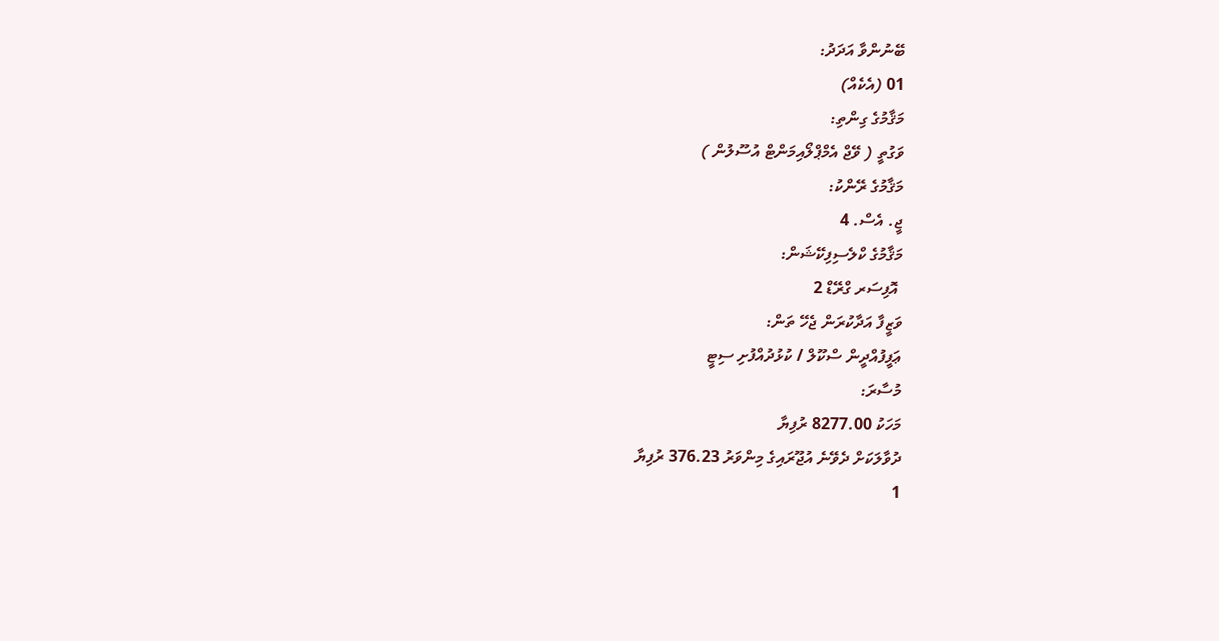ބޭނުންވާ އަދަދު:
01 (އެކެއް)
މަޤާމުގެ ގިންތި:
ވަގުތީ ( ވޭޖް އެމްޕްލޯއިމަންޓް އުސޫލުން )
މަޤާމުގެ ރޭންކު:
ޖީ. އެސް. 4
މަޤާމުގެ ކްލެސިފިކޭޝަން:
 އޮފިސަރ ގްރޭޑް 2
ވަޒީފާ އަދާކުރަން ޖެހޭ ތަން:
ޢަފީފުއްދީން ސްކޫލް / ކުޅުދުއްފުށި ސިޓީ
މުސާރަ:
މަހަކު 8277.00 ރުފިޔާ
ދުވާލަކަށް ދެވޭނެ އުޖޫރައިގެ މިންވަރު 376.23 ރުފިޔާ
1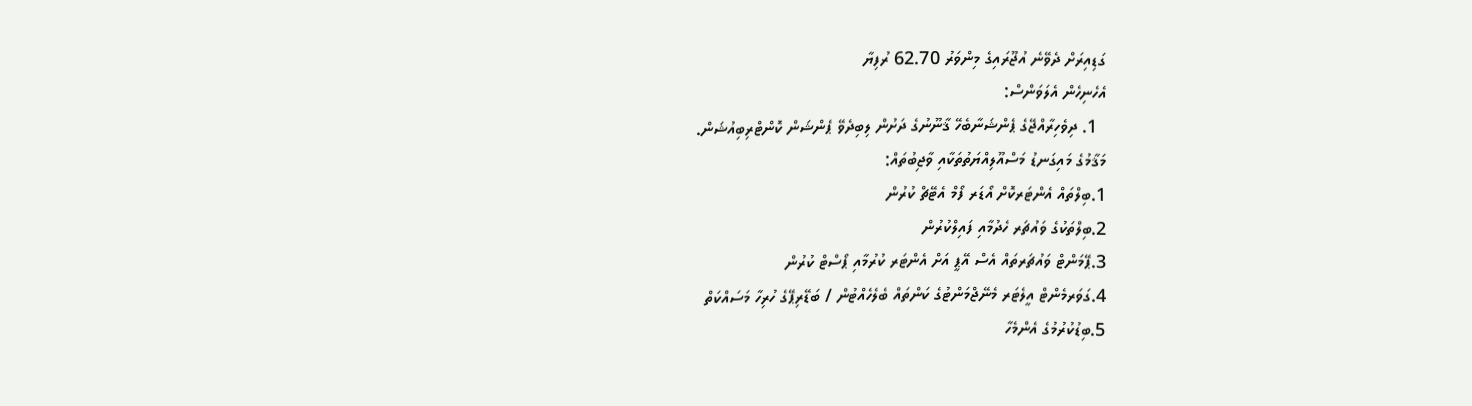ގަޑިއިރަށް ދެވޭނެ އުޖޫރައިގެ މިންވަރު 62.70 ރުފިޔާ
އެހެނިހެން އެލަވަންސް:
  1. ދިވެހިރާއްޖޭގެ ޕެންޝަނާބެހޭ ޤާނޫނުގެ ދަށުން ލިބިދެވޭ ޕެންޝަން ކޮންޓްރިބިއުޝަން.
މަޤާމުގެ މައިގަނޑު މަސްއޫލިއްޔަތުތަކާއި ވާޖިބުތައް:
1.ބިލްތައް އެންޓަރކޮށް އޯޑަރ ފޯމް އެޓޭޗް ކުރުން
2.ބިލްތަކުގެ ވައުޗަރ ހެދުމާއި ފައިލްކުރުން
3.ޕޭމަންޓް ވައުޗަރތައް އެސް އޭޕީ އަށް އެންޓަރ ކުރުމާއި ޕޯސްޓް ކުރުން
4.ގަވަރމެންޓް އީލެޓަރ މެނޭޖްމަންޓުގެ ކަންތައް ބެލެހެއްޓުން / ބަޑޭރިޕޭގެ ހުރިހާ މަސައްކަތް
5.ބިޑުކުރުމުގެ އެންމެހާ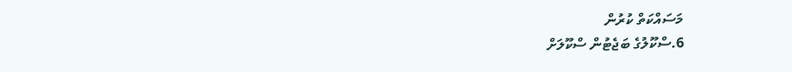މަސައްކަތް ކުރުން
6.ސްކޫލުގެ ބަޖެޓުން ސްކޫލަށް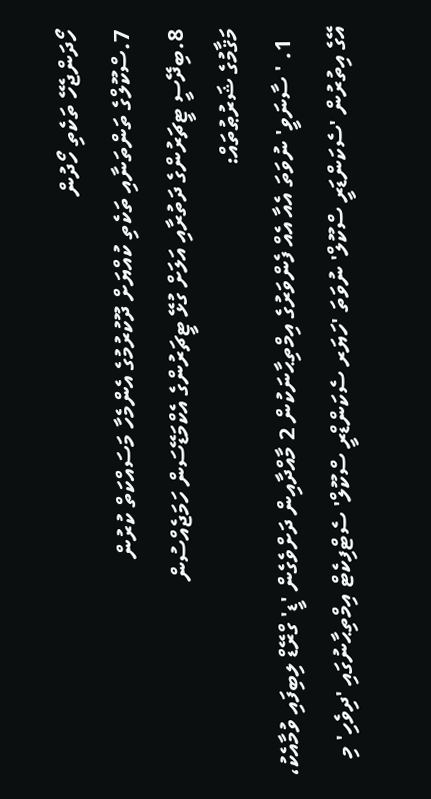ހޯދަންޖެހޭ ތަކެތި ހޯދުން
7.ސްކޫލްގެ ތަންތަނާއި ތަކެތި ކުއްޔަށް ދޫކުރުމުގެ އެންމެހާ މަސައްކަތް ކުރުން
8.ބިދޭސީ ޓީޗަރުންގެ ދަތުރާއި އަލަށް ގުޅޭ ޓީޗަރުންގެ އެކްމަޑޭސަން ހަމަޖެއްސުން
މަޤާމުގެ ޝަރުޠުތައް:
  1. ' ސާނަވީ' ނުވަތަ އެއާ އެއް ފެންވަރުގެ އިމްތިޙާނަކުން 2 މާއްދާއިން ދަށްވެގެން 'ޑީ' ގްރޭޑް ލިބިފައި ވުމާއެކު، އޭގެ އިތުރުން 'ސެކަންޑަރީ ސްކޫލް' ނުވަތަ 'ހަޔަރ ސެކަންޑްރީ ސްކޫލް' ސެޓްފިކެޓް އިމްތިޙާނުގައި 'ދިވެހި' މި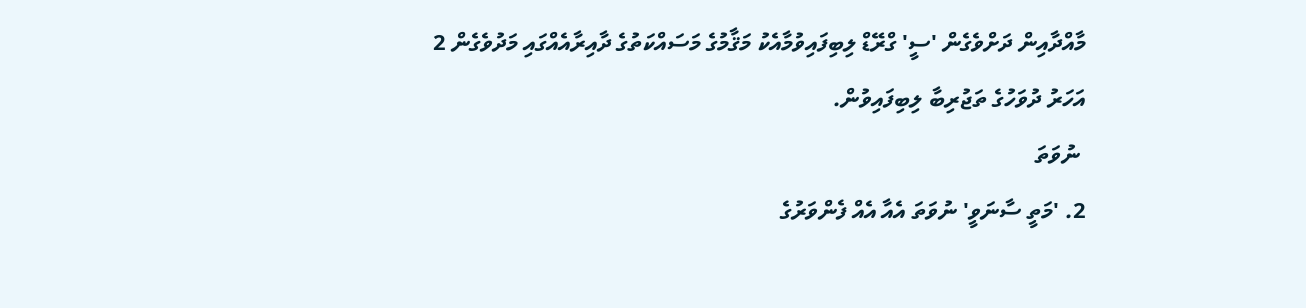މާއްދާއިން ދަށްވެގެން 'ސީ' ގްރޭޑް ލިބިފައިވުމާއެކު މަޤާމުގެ މަސައްކަތުގެ ދާއިރާއެއްގައި މަދުވެގެން 2 އަހަރު ދުވަހުގެ ތަޖުރިބާ ލިބިފައިވުން.
 ނުވަތަ
2. 'މަތީ ސާނަވީ' ނުވަތަ އެއާ އެއް ފެންވަރުގެ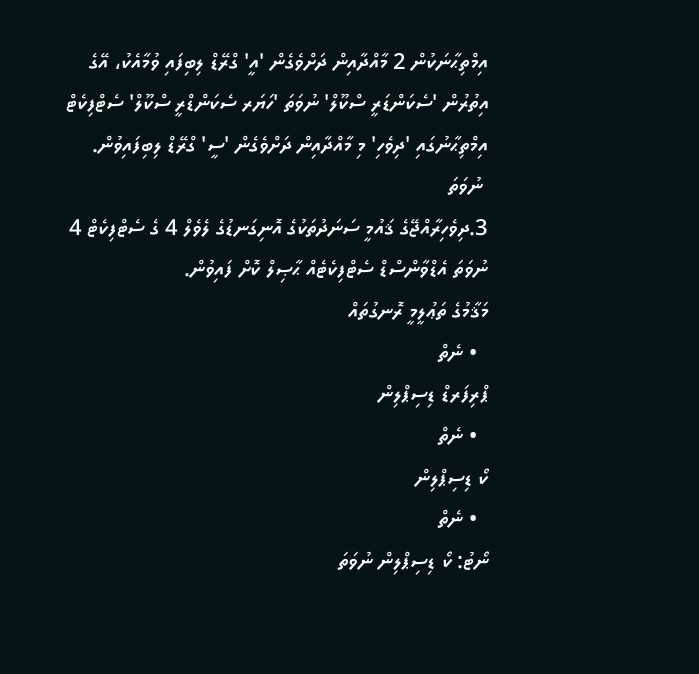އިމްތިޙާނަކުން 2 މާއްދާއިން ދަށްވެގެން 'އީ' ގްރޭޑް ލިބިފައި ވުމާއެކު، އޭގެ އިތުރުން 'ސެކަންޑަރީ ސްކޫލް' ނުވަތަ 'ހަޔަރ ސެކަންޑްރީ ސްކޫލް' ސެޓްފިކެޓް އިމްތިޙާނުގައި 'ދިވެހި' މި މާއްދާއިން ދަށްވެގެން 'ސީ' ގްރޭޑް ލިބިފައިވުން.
 ނުވަތަ
3.ދިވެހިރާއްޖޭގެ ޤައުމީ ސަނަދުތަކުގެ އޮނިގަނޑުގެ ލެވެލް 4 ގެ ސެޓްފިކެޓް 4 ނުވަތަ އެޑްވާންސްޑް ސެޓްފިކެޓެއް ޙާޞިލް ކޮށް ފައިވުން.
މަޤާމުގެ ތަޢުލީމީ ރޮނގުތައް
  • ނެތް
ޕްރިފަރޑް ޑިސިޕްލިން
  • ނެތް
ކޯ ޑިސިޕްލިން
  • ނެތް
ނޯޓު: ކޯ ޑިސިޕްލިން ނުވަތަ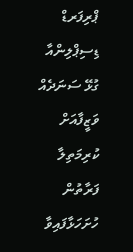ޕްރިފަރޑް ޑިސިޕްލިންއާ ގުޅޭ ސަނަދެއް ވަޒީފާއަށް ކުރިމަތިލާ ފަރާތުން ހުށަހަޅާފައިވާ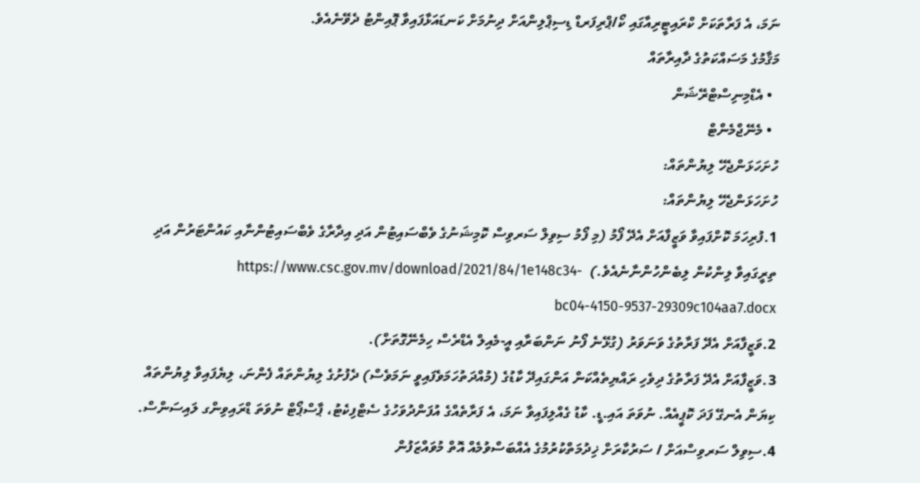ނަމަ، އެ ފަރާތަކަށް ކްރައިޓީރިއާގައި ކޯ/ޕްރިފަރޑް ޑިސިޕްލިންއަށް ދިނުމަށް ކަނޑައަޅާފައިވާ ޕޮއިންޓު ދެވޭނެއެވެ.
މަޤާމުގެ މަސައްކަތުގެ ދާއިރާތައް
  • އެޑްމިނިސްޓްރޭޝަން
  • މެނޭޖްމެންޓް
ހުށަހަޅަންޖެހޭ ލިޔުންތައް:
ހުށަހަޅަންޖެހޭ ލިޔުންތައް:
1.ފުރިހަމަ ކޮށްފައިވާ ވަޒީފާއަށް އެދޭ ފޯމު (މި ފޯމު ސިވިލް ސަރވިސް ކޮމިޝަނުގެ ވެބްސައިޓުން އަދި އިދާރާގެ ވެބްސައިޓުންނާއި ކައުންޓަރުން އަދި ތިރީގައިވާ ލިންކުން ލިބެންހުންނާނެއެވެ.)  https://www.csc.gov.mv/download/2021/84/1e148c34-bc04-4150-9537-29309c104aa7.docx
2.ވަޒީފާއަށް އެދޭ ފަރާތުގެ ވަނަވަރު (ގުޅޭނެ ފޯނު ނަންބަރާއި އީ-މެއިލް އެޑްރެސް ހިމެނޭގޮތަށް).
3.ވަޒީފާއަށް އެދޭ ފަރާތުގެ ދިވެހި ރައްޔިތެއްކަން އަންގައިދޭ ކާޑުގެ (މުއްދަތުހަމަވެފައިވީ ނަމަވެސް) ދެފުށުގެ ލިޔުންތައް ފެންނަ، ލިޔެފައިވާ ލިޔުންތައް ކިޔަން އެނގޭ ފަދަ ކޮޕީއެއް. ނުވަތަ އައި.ޑީ. ކާޑު ގެއްލިފައިވާ ނަމަ، އެ ފަރާތެއްގެ އުފަންދުވަހުގެ ސެޓްފިކެޓު، ޕާސްޕޯޓް ނުވަތަ ޑްރައިވިންގ ލައިސަންސް.
4.ސިވިލް ސަރވިސްއަށް / ސަރުކާރަށް ޚިދުމަތްކުރުމުގެ އެއްބަސްވުމެއް އޮތް މުވައްޒަފުން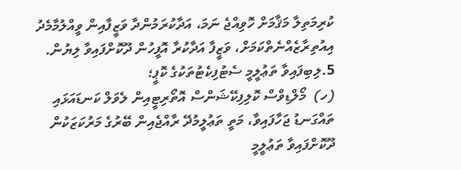ކުރިމަތިލާ މަޤާމަށް ހޮވިއްޖެ ނަމަ، އަދާކުރަމުންދާ ވަޒީފާއިން ވީއްލުމާމެދު އިއުތިރާޒެއްނެތްކަމަށް، ވަޒީފާ އަދާކުރާ އޮފީހުން ދޫކޮށްފައިވާ ލިޔުން.
5.ލިބިފައިވާ ތަޢުލީމީ ސެޓުފިކެޓުތަކުގެ ކޮޕީ؛
(ހ)  މޯލްޑިވްސް ކޮލިފިކޭޝަންސް އޮތޯރިޓީއިން ލެވަލް ކަނޑައަޅައި ތައްގަނޑު ޖަހާފައިވާ، މަތީ ތަޢުލީމުދޭ ރާއްޖެއިން ބޭރުގެ މަރުކަޒަކުން ދޫކޮށްފައިވާ ތަޢުލީމީ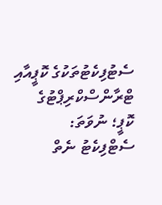ސެޓުފިކެޓުތަކުގެ ކޮޕީއާއި ޓްރާންސްކްރިޕްޓުގެ ކޮޕީ؛ ނުވަތަ: ސެޓްފިކެޓު ނެތް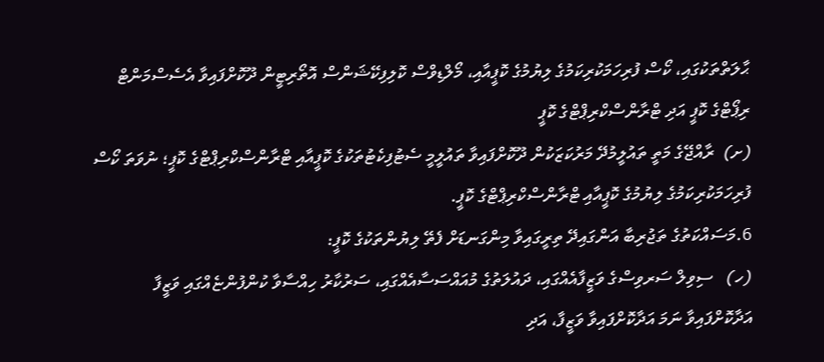ޙާލަތްތަކުގައި، ކޯސް ފުރިހަމަކުރިކަމުގެ ލިޔުމުގެ ކޮޕީއާއި، މޯލްޑިވްސް ކޮލިފިކޭޝަންސް އޮތޯރިޓީން ދޫކޮށްފައިވާ އެސެސްމަންޓް ރިޕޯޓްގެ ކޮޕީ އަދި ޓްރާންސްކްރިޕްޓްގެ ކޮޕީ
(ށ)  ރާއްޖޭގެ މަތީ ތައުލީމުދޭ މަރުކަޒަކުން ދޫކޮށްފައިވާ ތައުލީމީ ސެޓުފިކެޓުތަކުގެ ކޮޕީއާއި ޓްރާންސްކްރިޕްޓްގެ ކޮޕީ؛ ނުވަތަ ކޯސް ފުރިހަމަކުރިކަމުގެ ލިޔުމުގެ ކޮޕީއާއި ޓްރާންސްކްރިޕްޓްގެ ކޮޕީ.
6.މަސައްކަތުގެ ތަޖުރިބާ އަންގައިދޭ ތިރީގައިވާ މިންގަނޑަށް ފެތޭ ލިޔުންތަކުގެ ކޮޕީ:
(ހ)   ސިވިލް ސަރވިސްގެ ވަޒީފާއެއްގައި، ދައުލަތުގެ މުއައްސަސާއެއްގައި، ސަރުކާރު ހިއްސާވާ ކުންފުންޏެއްގައި ވަޒީފާ އަދާކޮށްފައިވާ ނަމަ އަދާކޮށްފައިވާ ވަޒީފާ، އަދި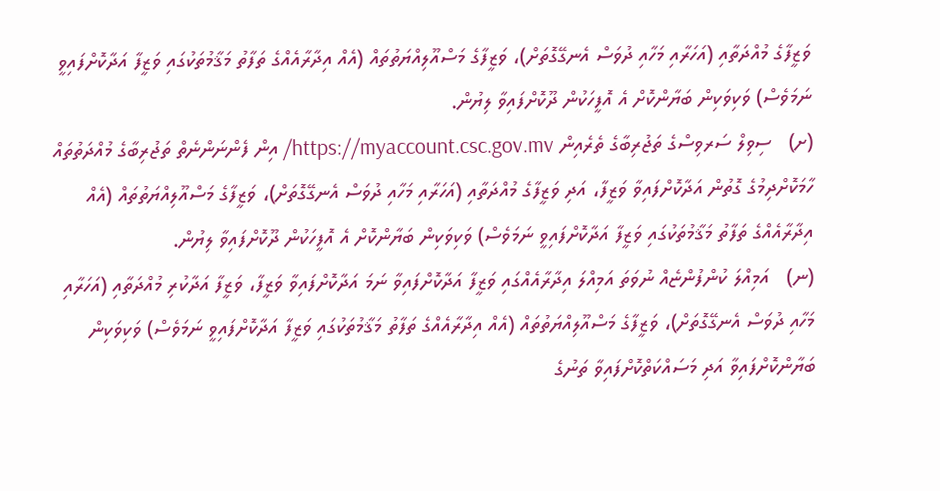ވަޒީފާގެ މުއްދަތާއި (އަހަރާއި މަހާއި ދުވަސް އެނގޭގޮތަށް)، ވަޒީފާގެ މަސްއޫލިއްޔަތުތައް (އެއް އިދާރާއެއްގެ ތަފާތު މަޤާމުތަކުގައި ވަޒީފާ އަދާކޮށްފައިވީ ނަމަވެސް) ވަކިވަކިން ބަޔާންކޮށް އެ އޮފީހަކުން ދޫކޮށްފައިވާ ލިޔުން.
(ށ)   ސިވިލް ސަރވިސްގެ ތަޖުރިބާގެ ތެރެއިން https://myaccount.csc.gov.mv/ އިން ފެންނަންނެތް ތަޖުރިބާގެ މުއްދަތުތައް ހާމަކޮށްދިމުގެ ގޮތުން އަދާކޮށްފައިވާ ވަޒީފާ، އަދި ވަޒީފާގެ މުއްދަތާއި (އަހަރާއި މަހާއި ދުވަސް އެނގޭގޮތަށް)، ވަޒީފާގެ މަސްއޫލިއްޔަތުތައް (އެއް އިދާރާއެއްގެ ތަފާތު މަޤާމުތަކުގައި ވަޒީފާ އަދާކޮށްފައިވީ ނަމަވެސް) ވަކިވަކިން ބަޔާންކޮށް އެ އޮފީހަކުން ދޫކޮށްފައިވާ ލިޔުން.
(ނ)   އަމިއްލަ ކުންފުންޏެއް ނުވަތަ އަމިއްލަ އިދާރާއެއްގައި ވަޒީފާ އަދާކޮށްފައިވާ ނަމަ އަދާކޮށްފައިވާ ވަޒީފާ، ވަޒީފާ އަދާކުރި މުއްދަތާއި (އަހަރާއި މަހާއި ދުވަސް އެނގޭގޮތަށް)، ވަޒީފާގެ މަސްއޫލިއްޔަތުތައް (އެއް އިދާރާއެއްގެ ތަފާތު މަޤާމުތަކުގައި ވަޒީފާ އަދާކޮށްފައިވީ ނަމަވެސް) ވަކިވަކިން ބަޔާންކޮށްފައިވާ އަދި މަސައްކަތްކޮށްފައިވާ ތަނުގެ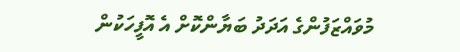މުވައްޒަފުންގެ އަދަދު ބަޔާންކޮށް އެ އޮފީހަކުން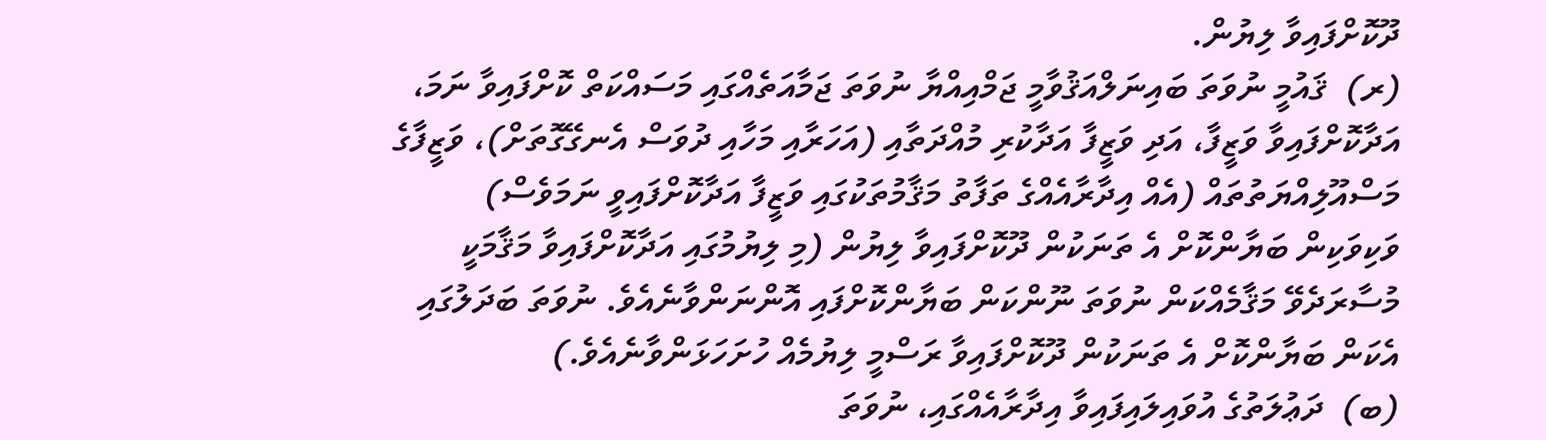ދޫކޮށްފައިވާ ލިޔުން.
(ރ)  ޤައުމީ ނުވަތަ ބައިނަލްއަޤުވާމީ ޖަމްއިއްޔާ ނުވަތަ ޖަމާއަތެއްގައި މަސައްކަތް ކޮށްފައިވާ ނަމަ، އަދާކޮށްފައިވާ ވަޒީފާ، އަދި ވަޒީފާ އަދާކުރި މުއްދަތާއި (އަހަރާއި މަހާއި ދުވަސް އެނގޭގޮތަށް)، ވަޒީފާގެ މަސްއޫލިއްޔަތުތައް (އެއް އިދާރާއެއްގެ ތަފާތު މަޤާމުތަކުގައި ވަޒީފާ އަދާކޮށްފައިވީ ނަމަވެސް) ވަކިވަކިން ބަޔާންކޮށް އެ ތަނަކުން ދޫކޮށްފައިވާ ލިޔުން (މި ލިޔުމުގައި އަދާކޮށްފައިވާ މަޤާމަކީ މުސާރަދެވޭ މަޤާމެއްކަން ނުވަތަ ނޫންކަން ބަޔާންކޮށްފައި އޮންނަންވާނެއެވެ. ނުވަތަ ބަދަލުގައި އެކަން ބަޔާންކޮށް އެ ތަނަކުން ދޫކޮށްފައިވާ ރަސްމީ ލިޔުމެއް ހުށަހަޅަންވާނެއެވެ.)
(ބ)  ދަޢުލަތުގެ އުވައިލައިފައިވާ އިދާރާއެއްގައި، ނުވަތަ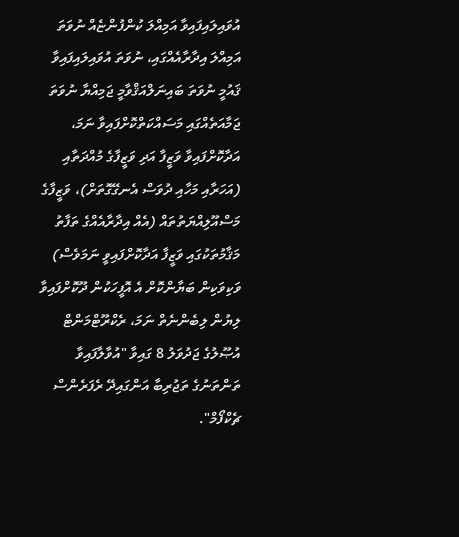އުވައިލައިފައިވާ އަމިއްލަ ކުންފުންޏެއް ނުވަތަ އަމިއްލަ އިދާރާއެއްގައި، ނުވަތަ އުވައިލައިފައިވާ ޤައުމީ ނުވަތަ ބައިނަލްއަޤްވާމީ ޖަމިއްޔާ ނުވަތަ ޖަމާއަތެއްގައި މަސައްކަތްކޮށްފައިވާ ނަމަ، އަދާކޮށްފައިވާ ވަޒީފާ އަދި ވަޒީފާގެ މުއްދަތާއި (އަހަރާއި މަހާއި ދުވަސް އެނގޭގޮތަށް)، ވަޒީފާގެ މަސްއޫލިއްޔަތުތައް (އެއް އިދާރާއެއްގެ ތަފާތު މަޤާމުތަކުގައި ވަޒީފާ އަދާކޮށްފައިވީ ނަމަވެސް) ވަކިވަކިން ބަޔާންކޮށް އެ އޮފީހަކުން ދޫކޮށްފައިވާ ލިޔުން ލިބެންނެތް ނަމަ، ރެކްރޫޓްމަންޓް އުޞޫލުގެ ޖަދުވަލު 8 ގައިވާ "އުވާލާފައިވާ ތަންތަނުގެ ތަޖުރިބާ އަންގައިދޭ ރެފަރެންސް ޗެކްފޯމް".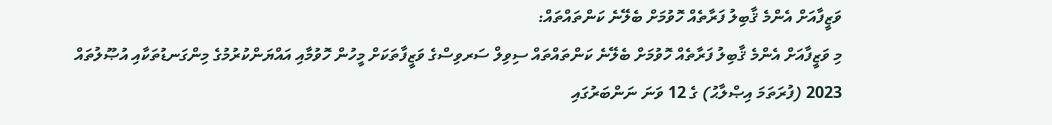ވަޒީފާއަށް އެންމެ ޤާބިލު ފަރާތެއް ހޮވުމަށް ބެލޭނެ ކަންތައްތައް:
މި ވަޒީފާއަށް އެންމެ ޤާބިލު ފަރާތެއް ހޮވުމަށް ބެލޭނެ ކަންތައްތައް ސިވިލް ސަރވިސްގެ ވަޒީފާތަކަށް މީހުން ހޮވުމާއި އައްޔަންކުރުމުގެ މިންގަނޑުތަކާއި އުޞޫލުތައް 2023 (ފުރަތަމަ އިޞްލާޙު) ގެ 12 ވަނަ ނަންބަރުގައި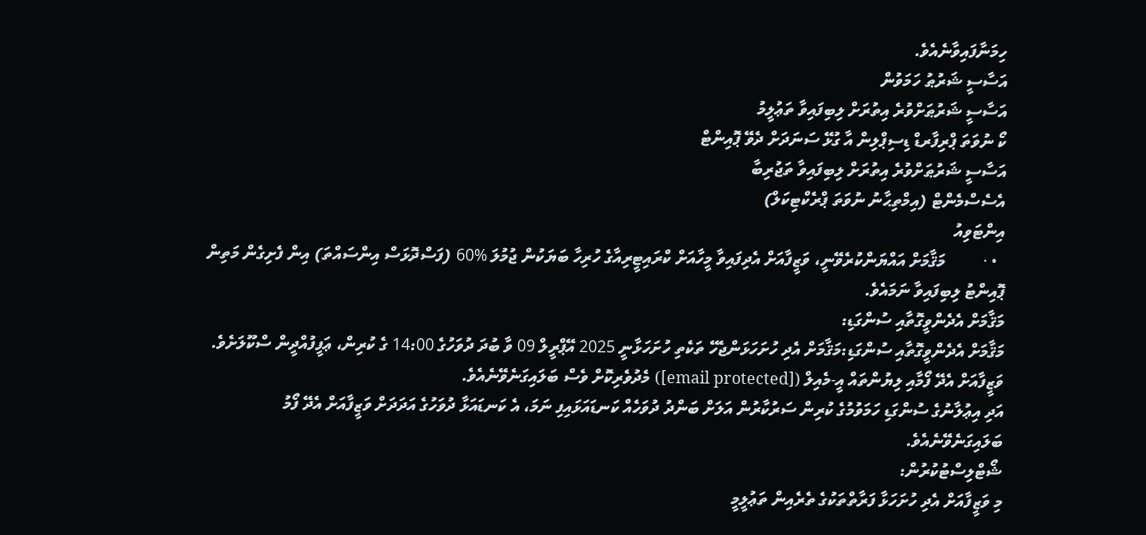ހިމަނާފައިވާނެއެވެ.
އަސާސީ ޝަރުޠު ހަމަވުން
އަސާސީ ޝަރުޠަށްވުރެ އިތުރަށް ލިބިފައިވާ ތަޢުލީމު
ކޯ ނުވަތަ ޕްރިފާރޑް ޑިސިޕްލިން އާ ގުޅޭ ސަނަދަށް ދެވޭ ޕޮއިންޓް
އަސާސީ ޝަރުޠަށްވުރެ އިތުރަށް ލިބިފައިވާ ތަޖުރިބާ
އެސެސްމެންޓް (އިމްތިޙާނު ނުވަތަ ޕްރެކްޓިކަލް)
އިންޓަވިއު
  • ·         މަޤާމަށް އައްޔަންކުރެވޭނީ، ވަޒީފާއަށް އެދިފައިވާ މީހާއަށް ކްރައިޓީރިއާގެ ހުރިހާ ބަޔަކުން ޖުމުލަ %60 (ފަސްދޮޅަސް އިންސައްތަ) އިން ފެށިގެން މަތިން ޕޮއިންޓު ލިބިފައިވާ ނަމައެވެ.
މަޤާމަށް އެދެންވީގޮތާއި ސުންގަޑި:
މަޤާމަށް އެދެންވީގޮތާއި ސުންގަޑި:މަޤާމަށް އެދި ހުށަހަޅަންޖެހޭ ތަކެތި ހުށަހަޅާނީ 2025 އޭޕްރީލް 09 ވާ ބުދަ ދުވަހުގެ 14:00 ގެ ކުރިން، ޢަފީފުއްދީން ސްކޫލަށެވެ. ވަޒީފާއަށް އެދޭ ފޯމާއި ލިޔުންތައް އީ-މެއިލް ([email protected]) މެދުވެރިކޮށް ވެސް ބަލައިގަނެވޭނެއެވެ.
އަދި އިޢުލާނުގެ ސުންގަޑި ހަމަވުމުގެ ކުރިން ސަރުކާރުން އަލަށް ބަންދު ދުވަހެއް ކަނޑައަޅައިފި ނަމަ، އެ ކަނޑައަޅާ ދުވަހުގެ އަދަދަށް ވަޒީފާއަށް އެދޭ ފޯމު ބަލައިގަނެވޭނެއެވެ.
ޝޯޓްލިސްޓުކުރުން:
މި ވަޒީފާއަށް އެދި ހުށަހަޅާ ފަރާތްތަކުގެ ތެރެއިން ތަޢުލީމީ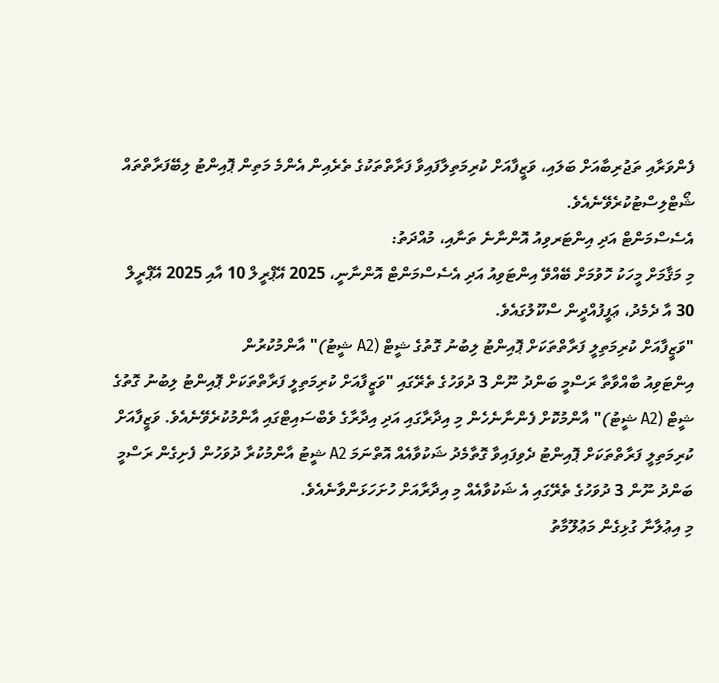ފެންވަރާއި ތަޖުރިބާއަށް ބަލައި، ވަޒީފާއަށް ކުރިމަތިލާފައިވާ ފަރާތްތަކުގެ ތެރެއިން އެންމެ މަތިން ޕޮއިންޓު ލިބޭފަރާތްތައް ޝޯޓްލިސްޓުކުރެވޭނެއެވެ.
އެސެސްމަންޓް އަދި އިންޓަރވިއު އޮންނާނެ ތަނާއި، މުއްދަތު:
މި މަޤާމަށް މީހަކު ހޮވުމަށް ބޭއްވޭ އިންޓަވިއު އަދި އެސެސްމަންޓް އޮންނާނީ، 2025 އޭޕްރީލް 10 އާއި 2025 އޭޕްރީލް 30 އާ ދެމެދު، ޢަފީފުއްދީން ސްކޫލުގައެވެ.
"ވަޒީފާއަށް ކުރިމަތިލީ ފަރާތްތަކަށް ޕޮއިންޓު ލިބުނު ގޮތުގެ ޝީޓް (A2 ޝީޓު)" އާންމުކުރުން
އިންޓަވިއު ބާއްވާތާ ރަސްމީ ބަންދު ނޫން 3 ދުވަހުގެ ތެރޭގައި "ވަޒީފާއަށް ކުރިމަތިލީ ފަރާތްތަކަށް ޕޮއިންޓު ލިބުނު ގޮތުގެ ޝީޓް (A2 ޝީޓު)" އާންމުކޮށް ފެންނާނެހެން މި އިދާރާގައި އަދި އިދާރާގެ ވެބްސައިޓްގައި އާންމުކުރެވޭނެއެވެ. ވަޒީފާއަށް ކުރިމަތިލީ ފަރާތްތަކަށް ޕޮއިންޓު ދެވިފައިވާ ގޮތާމެދު ޝަކުވާއެއް އޮތްނަމަ A2 ޝީޓު އާންމުކުރާ ދުވަހުން ފެށިގެން ރަސްމީ ބަންދު ނޫން 3 ދުވަހުގެ ތެރޭގައި އެ ޝަކުވާއެއް މި އިދާރާއަށް ހުށަހަޅަންވާނެއެވެ.
މި އިޢުލާނާ ގުޅިގެން މަޢުލޫމާތު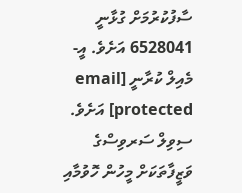ސާފުކުރުމަށް ގުޅާނީ 6528041 އަށެވެ. އީ-މެއިލް ކުރާނީ [email protected] އަށެވެ. ސިވިލް ސަރވިސްގެ ވަޒީފާތަކަށް މީހުން ހޮވުމާއި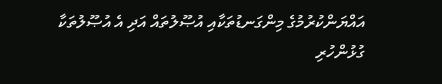އައްޔަންކުރުމުގެ މިންގަނޑުތަކާއި އުޞޫލުތައް އަދި އެ އުޞޫލުތަކާ ގުޅުންހުރި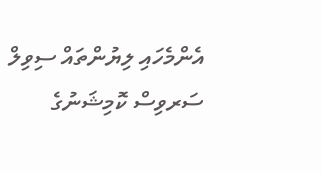އެންމެހައި ލިޔުންތައް ސިވިލް ސަރވިސް ކޮމިޝަނުގެ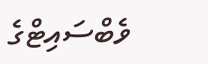ވެބްސައިޓްގެ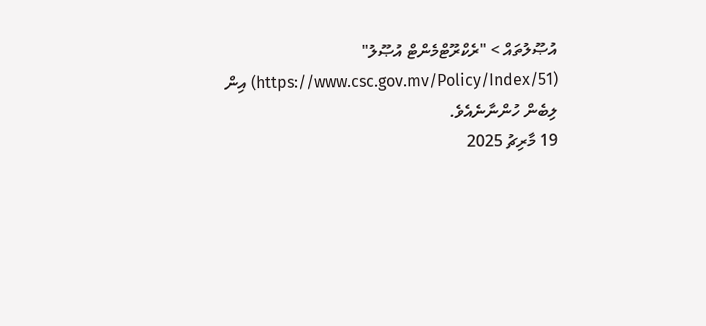އުޞޫލުތައް > "ރެކްރޫޓްމެންޓް އުޞޫލު" (https://www.csc.gov.mv/Policy/Index/51) އިން ލިބެން ހުންނާނެއެވެ.
19 މާރިޗު 2025